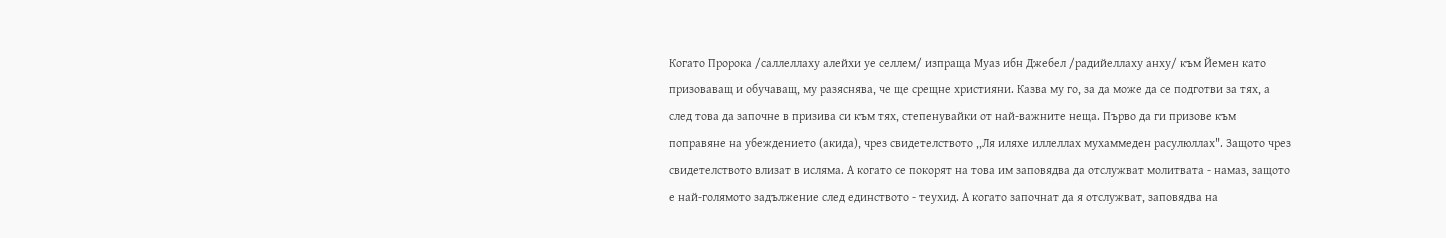Когато Пророка /саллеллаху алейхи уе селлем/ изпраща Муаз ибн Джебел /радийеллаху анху/ към Йемен като призоваващ и обучаващ, му разяснява, че ще срещне християни. Казва му го, за да може да се подготви за тях, а след това да започне в призива си към тях, степенувайки от най-важните неща. Първо да ги призове към поправяне на убеждението (акида), чрез свидетелството ,,Ля иляхе иллеллах мухаммеден расулюллах". Защото чрез свидетелството влизат в исляма. А когато се покорят на това им заповядва да отслужват молитвата - намаз, защото е най-голямото задължение след единството - теухид. А когато започнат да я отслужват, заповядва на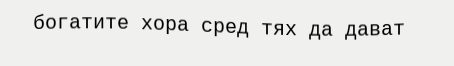богатите хора сред тях да дават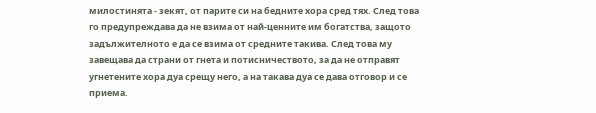милостинята - зекят, от парите си на бедните хора сред тях. След това го предупреждава да не взима от най-ценните им богатства, защото задължителното е да се взима от средните такива. След това му завещава да страни от гнета и потисничеството, за да не отправят угнетените хора дуа срещу него, а на такава дуа се дава отговор и се приема.